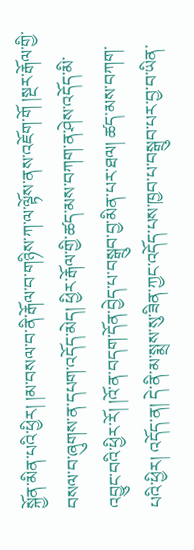སྐྱོན་མིན་པའི་ཕྱིར། །མ་བསལ་བ་ནི་རྒོལ་བ་གཉིས་ཀ་ལ་ལྟོས་ནས་འཇོག་གོ །སྔར་རྒོལ་གྱི་བསལ་བ་ཞུགས་ན་དཔག་འདོད་མེད། ཕྱིར་རྒོལ་གྱི་ཚད་མས་བཀག་ན་ཤེས་འདོད་མི་འབྱུང་བའི་ཕྱིར་རོ། །འོ་ན་བདག་དོན་བྱེད་པ་བསྒྲུབ་བྱ་མིན་པར་ཐལ། ཚད་མས་བཀག་པའི་ཕྱིར། འདོད་ན། དེ་ནི་མ་སྨྲས་སུ་ཟིན་ཀྱང་འདོད་པས་ཁྱབ་པ་བསྒྲུབ་པར་བྱ་བ་ཡིན་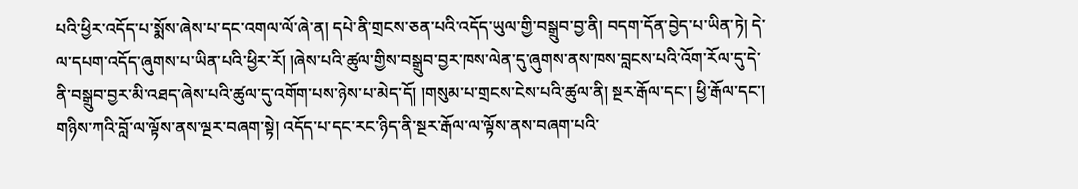པའི་ཕྱིར་འདོད་པ་སྨོས་ཞེས་པ་དང་འགལ་ལོ་ཞེ་ན། དཔེ་ནི་གྲངས་ཅན་པའི་འདོད་ཡུལ་གྱི་བསྒྲུབ་བྱ་ནི། བདག་དོན་བྱེད་པ་ཡིན་ཏེ། དེ་ལ་དཔག་འདོད་ཞུགས་པ་ཡིན་པའི་ཕྱིར་རོ། །ཞེས་པའི་ཚུལ་གྱིས་བསྒྲུབ་བྱར་ཁས་ལེན་དུ་ཞུགས་ནས་ཁས་བླངས་པའི་འོག་རོལ་དུ་དེ་ནི་བསྒྲུབ་བྱར་མི་འཐད་ཞེས་པའི་ཚུལ་དུ་འགོག་པས་ཉེས་པ་མེད་དོ། །གསུམ་པ་གྲངས་ངེས་པའི་ཚུལ་ནི། སྔར་རྒོལ་དང་། ཕྱི་རྒོལ་དང་། གཉིས་ཀའི་བློ་ལ་ལྟོས་ནས་ལྔར་བཞག་སྟེ། འདོད་པ་དང་རང་ཉིད་ནི་སྔར་རྒོལ་ལ་ལྟོས་ནས་བཞག་པའི་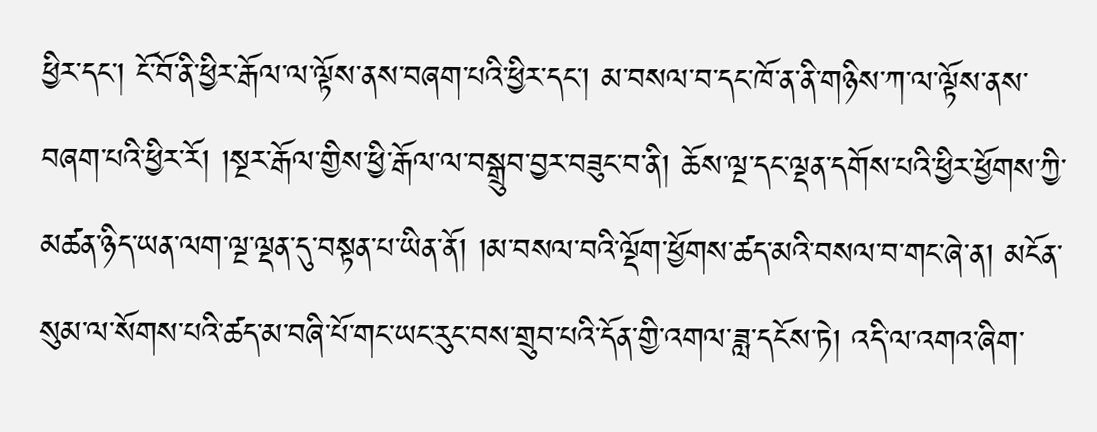ཕྱིར་དང་། ངོ་བོ་ནི་ཕྱིར་རྒོལ་ལ་ལྟོས་ནས་བཞག་པའི་ཕྱིར་དང་། མ་བསལ་བ་དང་ཁོ་ན་ནི་གཉིས་ཀ་ལ་ལྟོས་ནས་བཞག་པའི་ཕྱིར་རོ། །སྔར་རྒོལ་གྱིས་ཕྱི་རྒོལ་ལ་བསྒྲུབ་བྱར་བཟུང་བ་ནི། ཆོས་ལྔ་དང་ལྡན་དགོས་པའི་ཕྱིར་ཕྱོགས་ཀྱི་མཚན་ཉིད་ཡན་ལག་ལྔ་ལྡན་དུ་བསྟན་པ་ཡིན་ནོ། །མ་བསལ་བའི་ལྡོག་ཕྱོགས་ཚད་མའི་བསལ་བ་གང་ཞེ་ན། མངོན་སུམ་ལ་སོགས་པའི་ཚད་མ་བཞི་པོ་གང་ཡང་རུང་བས་གྲུབ་པའི་དོན་གྱི་འགལ་ཟླ་དངོས་ཏེ། འདི་ལ་འགའ་ཞིག་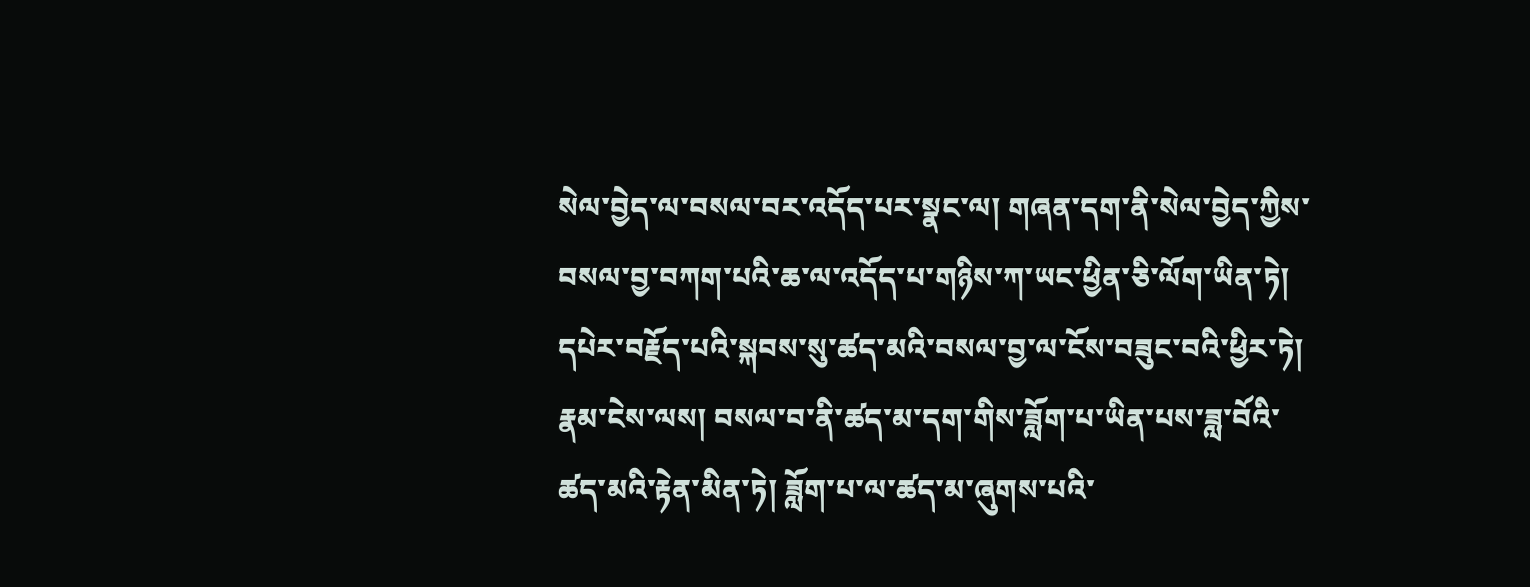སེལ་བྱེད་ལ་བསལ་བར་འདོད་པར་སྣང་ལ། གཞན་དག་ནི་སེལ་བྱེད་ཀྱིས་བསལ་བྱ་བཀག་པའི་ཆ་ལ་འདོད་པ་གཉིས་ཀ་ཡང་ཕྱིན་ཅི་ལོག་ཡིན་ཏེ། དཔེར་བརྗོད་པའི་སྐབས་སུ་ཚད་མའི་བསལ་བྱ་ལ་ངོས་བཟུང་བའི་ཕྱིར་ཏེ། རྣམ་ངེས་ལས། བསལ་བ་ནི་ཚད་མ་དག་གིས་ཟློག་པ་ཡིན་པས་ཟླ་བོའི་ཚད་མའི་རྟེན་མིན་ཏེ། ཟློག་པ་ལ་ཚད་མ་ཞུགས་པའི་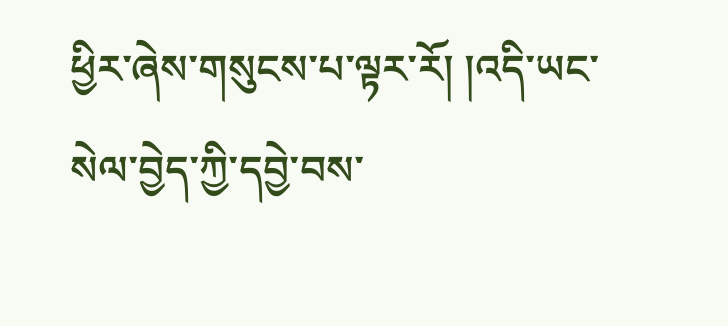ཕྱིར་ཞེས་གསུངས་པ་ལྟར་རོ། །འདི་ཡང་སེལ་བྱེད་ཀྱི་དབྱེ་བས་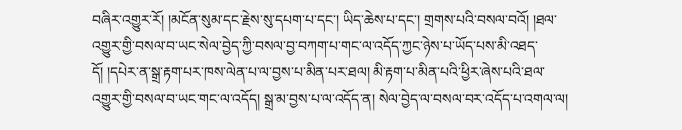བཞིར་འགྱུར་རོ། །མངོན་སུམ་དང་རྗེས་སུ་དཔག་པ་དང་། ཡིད་ཆེས་པ་དང་། གྲགས་པའི་བསལ་བའོ། །ཐལ་འགྱུར་གྱི་བསལ་བ་ཡང་སེལ་བྱེད་ཀྱི་བསལ་བྱ་བཀག་པ་གང་ལ་འདོད་ཀྱང་ཉེས་པ་ཡོད་པས་མི་འཐད་དོ། །དཔེར་ན་སྒྲ་རྟག་པར་ཁས་ལེན་པ་ལ་བྱས་པ་མིན་པར་ཐལ། མི་རྟག་པ་མིན་པའི་ཕྱིར་ཞེས་པའི་ཐལ་འགྱུར་གྱི་བསལ་བ་ཡང་གང་ལ་འདོད། སྒྲ་མ་བྱས་པ་ལ་འདོད་ན། སེལ་བྱེད་ལ་བསལ་བར་འདོད་པ་འགལ་ལ།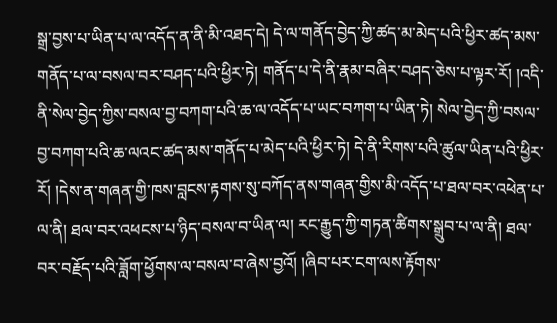སྒྲ་བྱས་པ་ཡིན་པ་ལ་འདོད་ན་ནི་མི་འཐད་དེ། དེ་ལ་གནོད་བྱེད་ཀྱི་ཚད་མ་མེད་པའི་ཕྱིར་ཚད་མས་གནོད་པ་ལ་བསལ་བར་བཤད་པའི་ཕྱིར་ཏེ། གནོད་པ་དེ་ནི་རྣམ་བཞིར་བཤད་ཅེས་པ་ལྟར་རོ། །འདི་ནི་སེལ་བྱེད་ཀྱིས་བསལ་བྱ་བཀག་པའི་ཆ་ལ་འདོད་པ་ཡང་བཀག་པ་ཡིན་ཏེ། སེལ་བྱེད་ཀྱི་བསལ་བྱ་བཀག་པའི་ཆ་ལའང་ཚད་མས་གནོད་པ་མེད་པའི་ཕྱིར་ཏེ། དེ་ནི་རིགས་པའི་ཚུལ་ཡིན་པའི་ཕྱིར་རོ། །དེས་ན་གཞན་གྱི་ཁས་བླངས་རྟགས་སུ་བཀོད་ནས་གཞན་གྱིས་མི་འདོད་པ་ཐལ་བར་འཕེན་པ་ལ་ནི། ཐལ་བར་འཕངས་པ་ཉིད་བསལ་བ་ཡིན་ལ། རང་རྒྱུད་ཀྱི་གཏན་ཚིགས་སྒྲུབ་པ་ལ་ནི། ཐལ་བར་བརྗོད་པའི་ཟློག་ཕྱོགས་ལ་བསལ་བ་ཞེས་བྱའོ། །ཞིབ་པར་ངག་ལས་རྟོགས་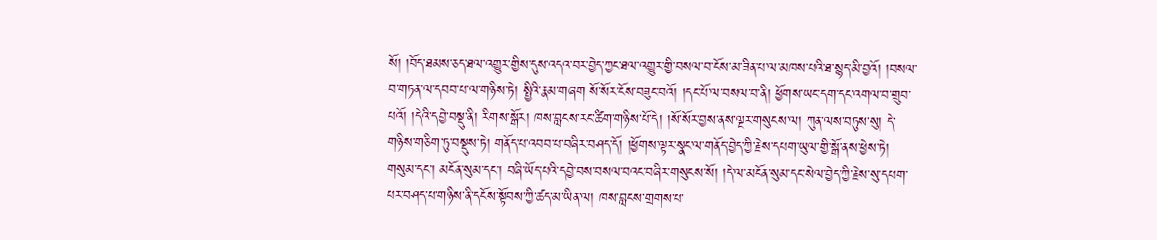སོ། །བོད་ཐམས་ཅད་ཐལ་འགྱུར་གྱིས་དུས་འདའ་བར་བྱེད་ཀྱང་ཐལ་འགྱུར་གྱི་བསལ་བ་ངོས་མ་ཟིན་པ་ལ་མཁས་པའི་ཐ་སྙད་མི་བྱའོ། །བསལ་བ་གཏན་ལ་དབབ་པ་ལ་གཉིས་ཏེ། སྤྱིའི་རྣམ་གཞག སོ་སོར་ངོས་བཟུང་བའོ། །དང་པོ་ལ་བསལ་བ་ནི། ཕྱོགས་ཡང་དག་དང་འགལ་བ་གྲུབ་པའོ། །དེའི་དབྱེ་བསྡུ་ནི། རིགས་སྒོར། ཁས་བླངས་རང་ཚིག་གཉིས་པོ་དེ། །སོ་སོར་བྱས་ནས་ལྔར་གསུངས་ལ། ཀུན་ལས་བཏུས་སུ། དེ་གཉིས་གཅིག་ཏུ་བསྡུས་ཏེ། གནོད་པ་འབབ་པ་བཞིར་བཤད་དོ། །ཕྱོགས་ལྟར་སྣང་ལ་གནོད་བྱེད་ཀྱི་རྗེས་དཔག་ཡུལ་གྱི་སྒོ་ནས་ཕྱེས་ཏེ། གསུམ་དང་། མངོན་སུམ་དང་། བཞི་ཡོད་པའི་དབྱེ་བས་བསལ་བའང་བཞིར་གསུངས་སོ། །དེ་ལ་མངོན་སུམ་དང་སེལ་བྱེད་ཀྱི་རྗེས་སུ་དཔག་པར་བཤད་པ་གཉིས་ནི་དངོས་སྟོབས་ཀྱི་ཚད་མ་ཡིན་ལ། ཁས་བླངས་གྲགས་པ་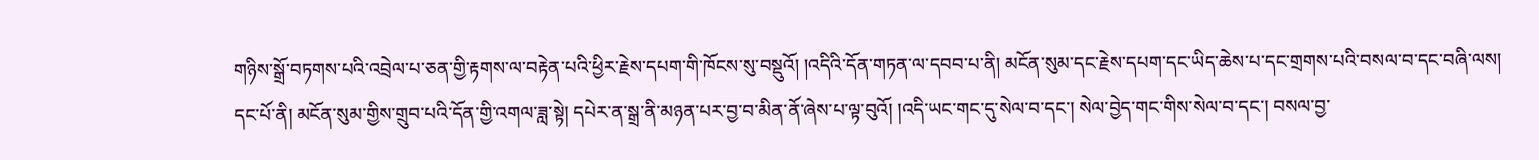གཉིས་སྒྲོ་བཏགས་པའི་འབྲེལ་པ་ཅན་གྱི་རྟགས་ལ་བརྟེན་པའི་ཕྱིར་རྗེས་དཔག་གི་ཁོངས་སུ་བསྡུའོ། །འདིའི་དོན་གཏན་ལ་དབབ་པ་ནི། མངོན་སུམ་དང་རྗེས་དཔག་དང་ཡིད་ཆེས་པ་དང་གྲགས་པའི་བསལ་བ་དང་བཞི་ལས། དང་པོ་ནི། མངོན་སུམ་གྱིས་གྲུབ་པའི་དོན་གྱི་འགལ་ཟླ་སྟེ། དཔེར་ན་སྒྲ་ནི་མཉན་པར་བྱ་བ་མིན་ནོ་ཞེས་པ་ལྟ་བུའོ། །འདི་ཡང་གང་དུ་སེལ་བ་དང་། སེལ་བྱེད་གང་གིས་སེལ་བ་དང་། བསལ་བྱ་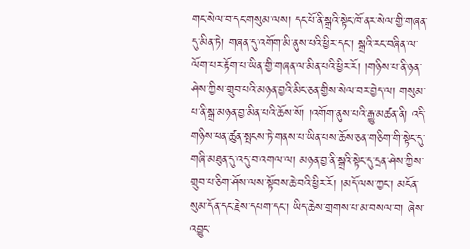གང་སེལ་བ་དང་གསུམ་ལས། དང་པོ་ནི་སྒྲའི་སྟེང་ཁོ་ནར་སེལ་གྱི་གཞན་དུ་མིན་ཏེ། གཞན་དུ་འགོག་མི་ནུས་པའི་ཕྱིར་དང་། སྒྲའི་རང་བཞིན་ལ་ལོག་པར་རྟོག་པ་ཡིན་གྱི་གཞན་ལ་མིན་པའི་ཕྱིར་རོ། །གཉིས་པ་ནི་ཉན་ཤེས་ཀྱིས་གྲུབ་པའི་མཉན་བྱའི་མིང་ཅན་གྱིས་སེལ་བར་བྱེད་ལ། གསུམ་པ་ནི་སྒྲ་མཉན་བྱ་མིན་པའི་ཆོས་སོ། །འགོག་ནུས་པའི་རྒྱུ་མཚན་ནི། འདི་གཉིས་ཕན་ཚུན་སྤངས་ཏེ་གནས་པ་ཡིན་པས་ཆོས་ཅན་གཅིག་གི་སྟེང་དུ་གཞི་མཐུན་དུ་འདུ་བ་འགལ་ལ། མཉན་བྱ་ནི་སྒྲའི་སྟེང་དུ་དྲན་ཤེས་ཀྱིས་གྲུབ་པ་ཅིག་ཤོས་ལས་སྟོབས་ཆེ་བའི་ཕྱིར་རོ། །མདོ་ལས་ཀྱང་། མངོན་སུམ་དོན་དང་རྗེས་དཔག་དང་། ཡིད་ཆེས་གྲགས་པ་མ་བསལ་བ། ཞེས་འབྱུང་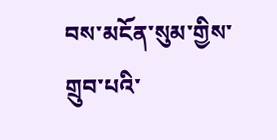བས་མངོན་སུམ་གྱིས་གྲུབ་པའི་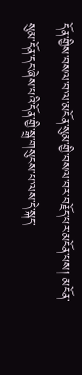དོན་གྱིས་བསལ་བ་ལ་མངོན་སུམ་གྱི་བསལ་བར་བརྗོད་པར་མངོན་པས། མངོན་སུམ་དོན་དང་ཞེས་པའི་དོན་གྱི་སྒྲ་གསུངས་པ་ལས་དེ་སྐད་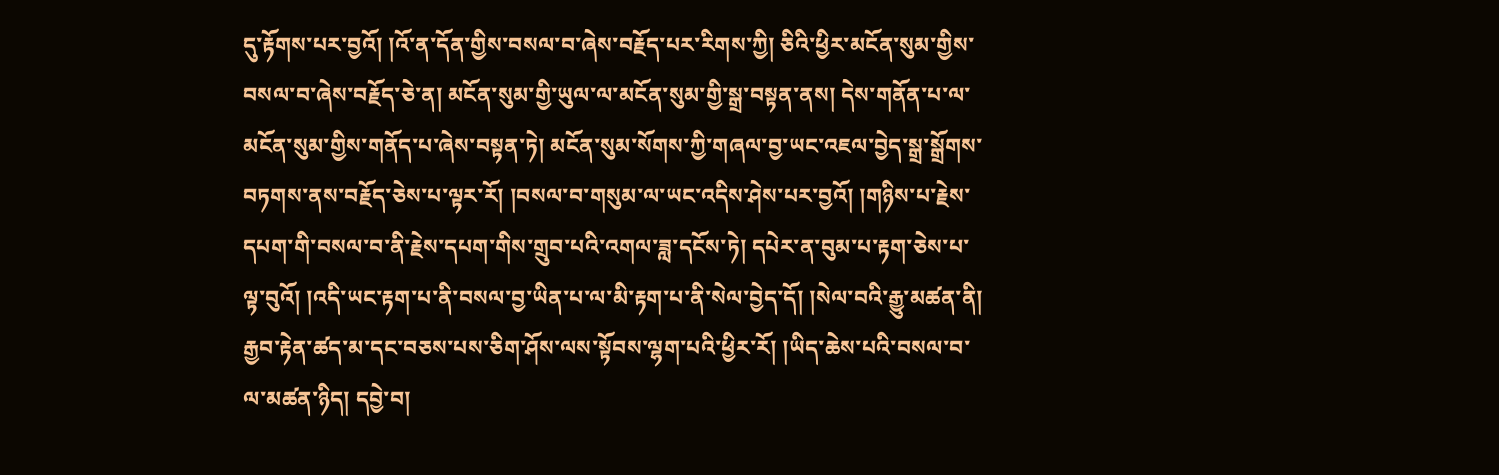དུ་རྟོགས་པར་བྱའོ། །འོ་ན་དོན་གྱིས་བསལ་བ་ཞེས་བརྗོད་པར་རིགས་ཀྱི། ཅིའི་ཕྱིར་མངོན་སུམ་གྱིས་བསལ་བ་ཞེས་བརྗོད་ཅེ་ན། མངོན་སུམ་གྱི་ཡུལ་ལ་མངོན་སུམ་གྱི་སྒྲ་བསྟན་ནས། དེས་གནོན་པ་ལ་མངོན་སུམ་གྱིས་གནོད་པ་ཞེས་བསྟན་ཏེ། མངོན་སུམ་སོགས་ཀྱི་གཞལ་བྱ་ཡང་འཇལ་བྱེད་སྒྲ་སྒྲོགས་བཏགས་ནས་བརྗོད་ཅེས་པ་ལྟར་རོ། །བསལ་བ་གསུམ་ལ་ཡང་འདིས་ཤེས་པར་བྱའོ། །གཉིས་པ་རྗེས་དཔག་གི་བསལ་བ་ནི་རྗེས་དཔག་གིས་གྲུབ་པའི་འགལ་ཟླ་དངོས་ཏེ། དཔེར་ན་བུམ་པ་རྟག་ཅེས་པ་ལྟ་བུའོ། །འདི་ཡང་རྟག་པ་ནི་བསལ་བྱ་ཡིན་པ་ལ་མི་རྟག་པ་ནི་སེལ་བྱེད་དོ། །སེལ་བའི་རྒྱུ་མཚན་ནི། རྒྱབ་རྟེན་ཚད་མ་དང་བཅས་པས་ཅིག་ཤོས་ལས་སྟོབས་ལྷག་པའི་ཕྱིར་རོ། །ཡིད་ཆེས་པའི་བསལ་བ་ལ་མཚན་ཉིད། དབྱེ་བ།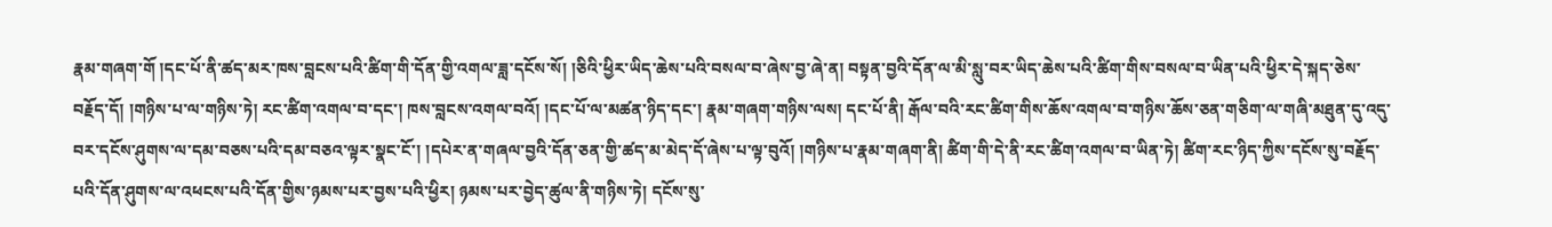རྣམ་གཞག་གོ །དང་པོ་ནི་ཚད་མར་ཁས་བླངས་པའི་ཚིག་གི་དོན་གྱི་འགལ་ཟླ་དངོས་སོ། །ཅིའི་ཕྱིར་ཡིད་ཆེས་པའི་བསལ་བ་ཞེས་བྱ་ཞེ་ན། བསྟན་བྱའི་དོན་ལ་མི་སླུ་བར་ཡིད་ཆེས་པའི་ཚིག་གིས་བསལ་བ་ཡིན་པའི་ཕྱིར་དེ་སྐད་ཅེས་བརྗོད་དོ། །གཉིས་པ་ལ་གཉིས་ཏེ། རང་ཚིག་འགལ་བ་དང་། ཁས་བླངས་འགལ་བའོ། །དང་པོ་ལ་མཚན་ཉིད་དང་། རྣམ་གཞག་གཉིས་ལས། དང་པོ་ནི། རྒོལ་བའི་རང་ཚིག་གིས་ཆོས་འགལ་བ་གཉིས་ཆོས་ཅན་གཅིག་ལ་གཞི་མཐུན་དུ་འདུ་བར་དངོས་ཤུགས་ལ་དམ་བཅས་པའི་དམ་བཅའ་ལྟར་སྣང་ངོ་། །དཔེར་ན་གཞལ་བྱའི་དོན་ཅན་གྱི་ཚད་མ་མེད་དོ་ཞེས་པ་ལྟ་བུའོ། །གཉིས་པ་རྣམ་གཞག་ནི། ཚིག་གི་དེ་ནི་རང་ཚིག་འགལ་བ་ཡིན་ཏེ། ཚིག་རང་ཉིད་ཀྱིས་དངོས་སུ་བརྗོད་པའི་དོན་ཤུགས་ལ་འཕངས་པའི་དོན་གྱིས་ཉམས་པར་བྱས་པའི་ཕྱིར། ཉམས་པར་བྱེད་ཚུལ་ནི་གཉིས་ཏེ། དངོས་སུ་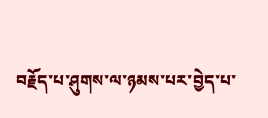བརྗོད་པ་ཤུགས་ལ་ཉམས་པར་བྱེད་པ་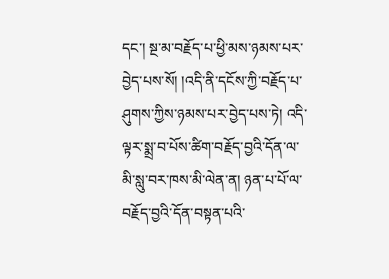དང་། སྔ་མ་བརྗོད་པ་ཕྱི་མས་ཉམས་པར་བྱེད་པས་སོ། །འདི་ནི་དངོས་ཀྱི་བརྗོད་པ་ཤུགས་ཀྱིས་ཉམས་པར་བྱེད་པས་ཏེ། འདི་ལྟར་སྨྲ་བ་པོས་ཚིག་བརྗོད་བྱའི་དོན་ལ་མི་སླུ་བར་ཁས་མི་ལེན་ན། ཉན་པ་པོ་ལ་བརྗོད་བྱའི་དོན་བསྟན་པའི་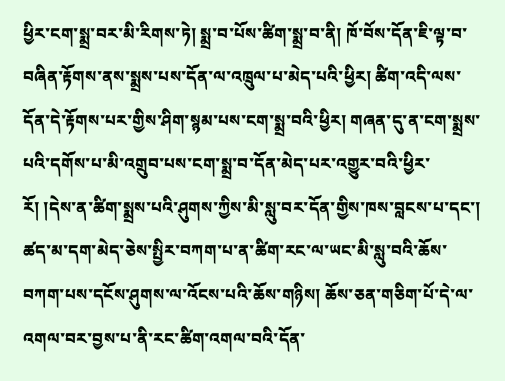ཕྱིར་ངག་སྨྲ་བར་མི་རིགས་ཏེ། སྨྲ་བ་པོས་ཚིག་སྨྲ་བ་ནི། ཁོ་བོས་དོན་ཇི་ལྟ་བ་བཞིན་རྟོགས་ནས་སྨྲས་པས་དོན་ལ་འཁྲུལ་པ་མེད་པའི་ཕྱིར། ཚིག་འདི་ལས་དོན་དེ་རྟོགས་པར་གྱིས་ཤིག་སྙམ་པས་ངག་སྨྲ་བའི་ཕྱིར། གཞན་དུ་ན་ངག་སྨྲས་པའི་དགོས་པ་མི་འགྲུབ་པས་ངག་སྨྲ་བ་དོན་མེད་པར་འགྱུར་བའི་ཕྱིར་རོ། །དེས་ན་ཚིག་སྨྲས་པའི་ཤུགས་ཀྱིས་མི་སླུ་བར་དོན་གྱིས་ཁས་བླངས་པ་དང་། ཚད་མ་དག་མེད་ཅེས་སྤྱིར་བཀག་པ་ན་ཚིག་རང་ལ་ཡང་མི་སླུ་བའི་ཆོས་བཀག་པས་དངོས་ཤུགས་ལ་འོངས་པའི་ཆོས་གཉིས། ཆོས་ཅན་གཅིག་པོ་དེ་ལ་འགལ་བར་བྱས་པ་ནི་རང་ཚིག་འགལ་བའི་དོན་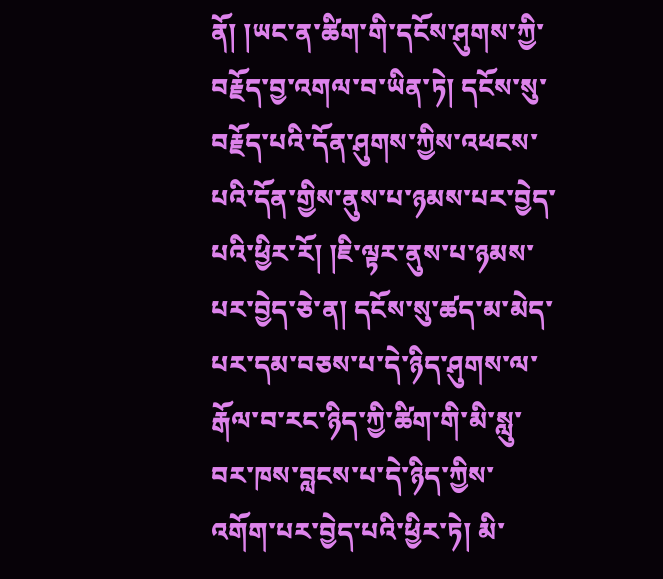ནོ། །ཡང་ན་ཚིག་གི་དངོས་ཤུགས་ཀྱི་བརྗོད་བྱ་འགལ་བ་ཡིན་ཏེ། དངོས་སུ་བརྗོད་པའི་དོན་ཤུགས་ཀྱིས་འཕངས་པའི་དོན་གྱིས་ནུས་པ་ཉམས་པར་བྱེད་པའི་ཕྱིར་རོ། །ཇི་ལྟར་ནུས་པ་ཉམས་པར་བྱེད་ཅེ་ན། དངོས་སུ་ཚད་མ་མེད་པར་དམ་བཅས་པ་དེ་ཉིད་ཤུགས་ལ་རྒོལ་བ་རང་ཉིད་ཀྱི་ཚིག་གི་མི་སླུ་བར་ཁས་བླངས་པ་དེ་ཉིད་ཀྱིས་འགོག་པར་བྱེད་པའི་ཕྱིར་ཏེ། མི་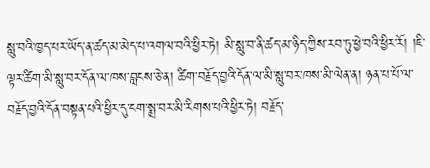སླུ་བའི་ཁྱད་པར་ཡོད་ན་ཚད་མ་མེད་པ་འགལ་བའི་ཕྱིར་ཏེ། མི་སླུ་བ་ནི་ཚད་མ་ཉིད་ཀྱིས་རབ་ཏུ་ཕྱེ་བའི་ཕྱིར་རོ། །ཇི་ལྟར་ཚིག་མི་སླུ་བར་དོན་ལ་ཁས་བླངས་ཅེ་ན། ཚིག་བརྗོད་བྱའི་དོན་ལ་མི་སླུ་བར་ཁས་མི་ལེན་ན། ཉན་པ་པོ་ལ་བརྗོད་བྱའི་དོན་བསྟན་པའི་ཕྱིར་དུ་ངག་སྨྲ་བར་མི་རིགས་པའི་ཕྱིར་ཏེ། བརྗོད་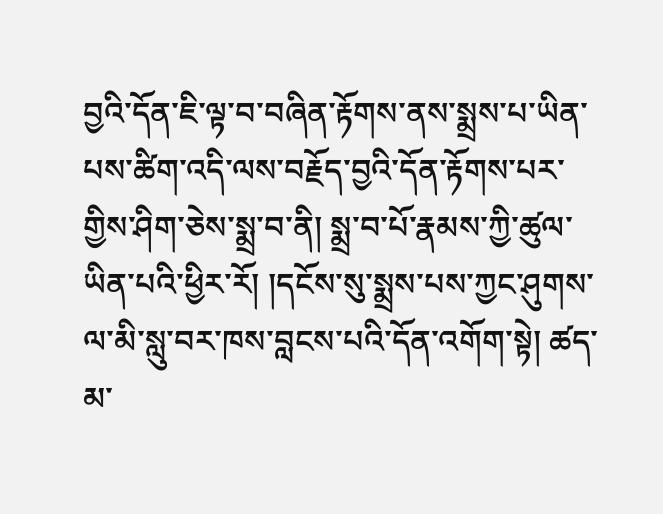བྱའི་དོན་ཇི་ལྟ་བ་བཞིན་རྟོགས་ནས་སྨྲས་པ་ཡིན་པས་ཚིག་འདི་ལས་བརྗོད་བྱའི་དོན་རྟོགས་པར་གྱིས་ཤིག་ཅེས་སྨྲ་བ་ནི། སྨྲ་བ་པོ་རྣམས་ཀྱི་ཚུལ་ཡིན་པའི་ཕྱིར་རོ། །དངོས་སུ་སྨྲས་པས་ཀྱང་ཤུགས་ལ་མི་སླུ་བར་ཁས་བླངས་པའི་དོན་འགོག་སྟེ། ཚད་མ་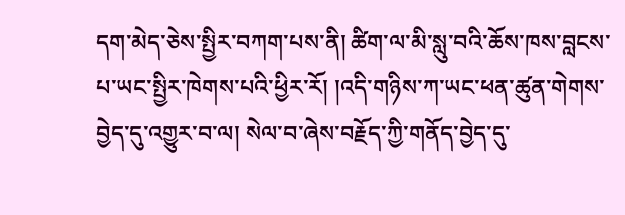དག་མེད་ཅེས་སྤྱིར་བཀག་པས་ནི། ཚིག་ལ་མི་སླུ་བའི་ཆོས་ཁས་བླངས་པ་ཡང་སྤྱིར་ཁེགས་པའི་ཕྱིར་རོ། །འདི་གཉིས་ཀ་ཡང་ཕན་ཚུན་གེགས་བྱེད་དུ་འགྱུར་བ་ལ། སེལ་བ་ཞེས་བརྗོད་ཀྱི་གནོད་བྱེད་དུ་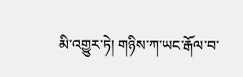མི་འགྱུར་ཏེ། གཉིས་ཀ་ཡང་རྒོལ་བ་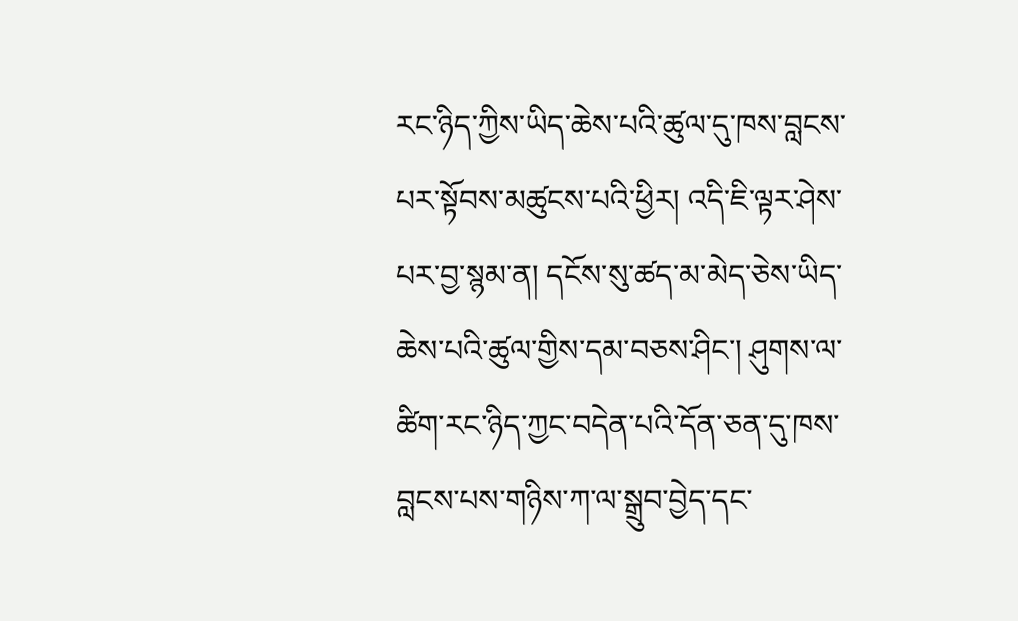རང་ཉིད་ཀྱིས་ཡིད་ཆེས་པའི་ཚུལ་དུ་ཁས་བླངས་པར་སྟོབས་མཚུངས་པའི་ཕྱིར། འདི་ཇི་ལྟར་ཤེས་པར་བྱ་སྙམ་ན། དངོས་སུ་ཚད་མ་མེད་ཅེས་ཡིད་ཆེས་པའི་ཚུལ་གྱིས་དམ་བཅས་ཤིང་། ཤུགས་ལ་ཚིག་རང་ཉིད་ཀྱང་བདེན་པའི་དོན་ཅན་དུ་ཁས་བླངས་པས་གཉིས་ཀ་ལ་སྒྲུབ་བྱེད་དང་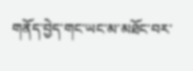གནོད་བྱེད་གང་ཡང་མ་མཐོང་བར་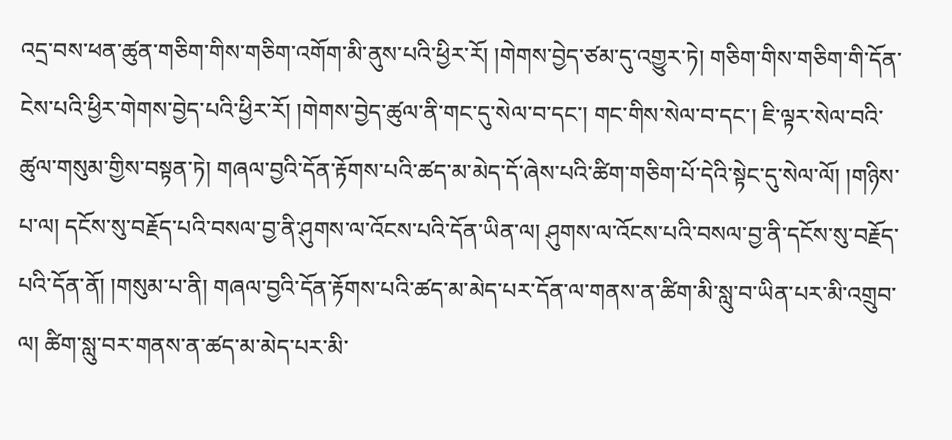འདྲ་བས་ཕན་ཚུན་གཅིག་གིས་གཅིག་འགོག་མི་ནུས་པའི་ཕྱིར་རོ། །གེགས་བྱེད་ཙམ་དུ་འགྱུར་ཏེ། གཅིག་གིས་གཅིག་གི་དོན་ངེས་པའི་ཕྱིར་གེགས་བྱེད་པའི་ཕྱིར་རོ། །གེགས་བྱེད་ཚུལ་ནི་གང་དུ་སེལ་བ་དང་། གང་གིས་སེལ་བ་དང་། ཇི་ལྟར་སེལ་བའི་ཚུལ་གསུམ་གྱིས་བསྟན་ཏེ། གཞལ་བྱའི་དོན་རྟོགས་པའི་ཚད་མ་མེད་དོ་ཞེས་པའི་ཚིག་གཅིག་པོ་དེའི་སྟེང་དུ་སེལ་ལོ། །གཉིས་པ་ལ། དངོས་སུ་བརྗོད་པའི་བསལ་བྱ་ནི་ཤུགས་ལ་འོངས་པའི་དོན་ཡིན་ལ། ཤུགས་ལ་འོངས་པའི་བསལ་བྱ་ནི་དངོས་སུ་བརྗོད་པའི་དོན་ནོ། །གསུམ་པ་ནི། གཞལ་བྱའི་དོན་རྟོགས་པའི་ཚད་མ་མེད་པར་དོན་ལ་གནས་ན་ཚིག་མི་སླུ་བ་ཡིན་པར་མི་འགྲུབ་ལ། ཚིག་སླུ་བར་གནས་ན་ཚད་མ་མེད་པར་མི་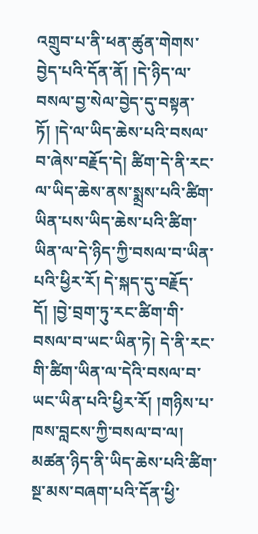འགྲུབ་པ་ནི་ཕན་ཚུན་གེགས་བྱེད་པའི་དོན་ནོ། །དེ་ཉིད་ལ་བསལ་བྱ་སེལ་བྱེད་དུ་བསྟན་ཏོ། །དེ་ལ་ཡིད་ཆེས་པའི་བསལ་བ་ཞེས་བརྗོད་དེ། ཚིག་དེ་ནི་རང་ལ་ཡིད་ཆེས་ནས་སྨྲས་པའི་ཚིག་ཡིན་པས་ཡིད་ཆེས་པའི་ཚིག་ཡིན་ལ་དེ་ཉིད་ཀྱི་བསལ་བ་ཡིན་པའི་ཕྱིར་རོ། དེ་སྐད་དུ་བརྗོད་དོ། །བྱེ་བྲག་ཏུ་རང་ཚིག་གི་བསལ་བ་ཡང་ཡིན་ཏེ། དེ་ནི་རང་གི་ཚིག་ཡིན་ལ་དེའི་བསལ་བ་ཡང་ཡིན་པའི་ཕྱིར་རོ། །གཉིས་པ་ཁས་བླངས་ཀྱི་བསལ་བ་ལ། མཚན་ཉིད་ནི་ཡིད་ཆེས་པའི་ཚིག་སྔ་མས་བཞག་པའི་དོན་ཕྱི་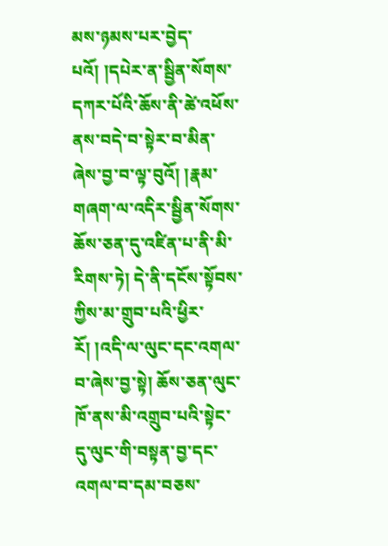མས་ཉམས་པར་བྱེད་པའོ། །དཔེར་ན་སྦྱིན་སོགས་དཀར་པོའི་ཆོས་ནི་ཚེ་འཕོས་ནས་བདེ་བ་སྟེར་བ་མིན་ཞེས་བྱ་བ་ལྟ་བུའོ། །རྣམ་གཞག་ལ་འདིར་སྦྱིན་སོགས་ཆོས་ཅན་དུ་འཛིན་པ་ནི་མི་རིགས་ཏེ། དེ་ནི་དངོས་སྟོབས་ཀྱིས་མ་གྲུབ་པའི་ཕྱིར་རོ། །འདི་ལ་ལུང་དང་འགལ་བ་ཞེས་བྱ་སྟེ། ཆོས་ཅན་ལུང་ཁོ་ནས་མི་འགྲུབ་པའི་སྟེང་དུ་ལུང་གི་བསྟན་བྱ་དང་འགལ་བ་དམ་བཅས་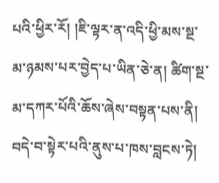པའི་ཕྱིར་རོ། །ཇི་ལྟར་ན་འདི་ཕྱི་མས་སྔ་མ་ཉམས་པར་བྱེད་པ་ཡིན་ཅེ་ན། ཚིག་སྔ་མ་དཀར་པོའི་ཆོས་ཞེས་བསྟན་པས་ནི། བདེ་བ་སྟེར་པའི་ནུས་པ་ཁས་བླངས་ཏེ།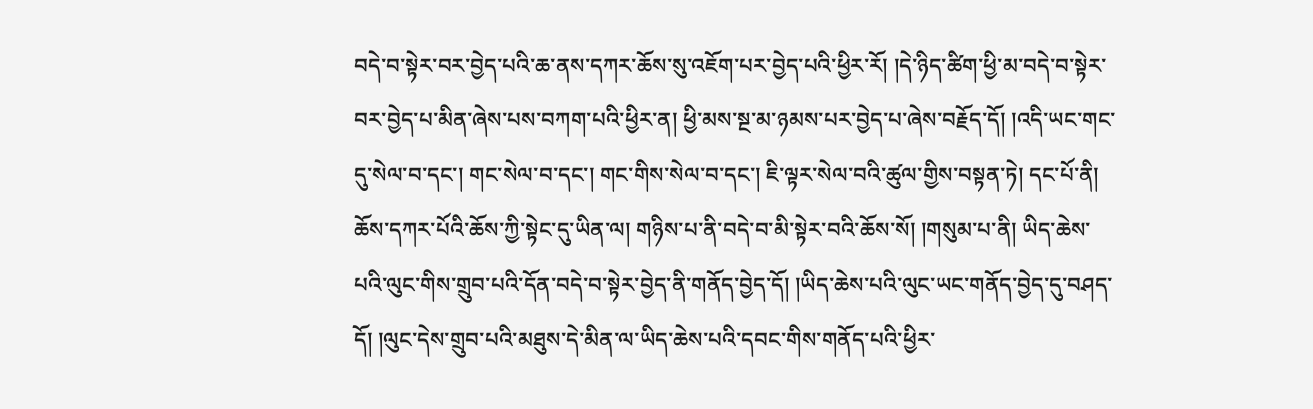བདེ་བ་སྟེར་བར་བྱེད་པའི་ཆ་ནས་དཀར་ཆོས་སུ་འཇོག་པར་བྱེད་པའི་ཕྱིར་རོ། །དེ་ཉིད་ཚིག་ཕྱི་མ་བདེ་བ་སྟེར་བར་བྱེད་པ་མིན་ཞེས་པས་བཀག་པའི་ཕྱིར་ན། ཕྱི་མས་སྔ་མ་ཉམས་པར་བྱེད་པ་ཞེས་བརྗོད་དོ། །འདི་ཡང་གང་དུ་སེལ་བ་དང་། གང་སེལ་བ་དང་། གང་གིས་སེལ་བ་དང་། ཇི་ལྟར་སེལ་བའི་ཚུལ་གྱིས་བསྟན་ཏེ། དང་པོ་ནི། ཆོས་དཀར་པོའི་ཆོས་ཀྱི་སྟེང་དུ་ཡིན་ལ། གཉིས་པ་ནི་བདེ་བ་མི་སྟེར་བའི་ཆོས་སོ། །གསུམ་པ་ནི། ཡིད་ཆེས་པའི་ལུང་གིས་གྲུབ་པའི་དོན་བདེ་བ་སྟེར་བྱེད་ནི་གནོད་བྱེད་དོ། །ཡིད་ཆེས་པའི་ལུང་ཡང་གནོད་བྱེད་དུ་བཤད་དོ། །ལུང་དེས་གྲུབ་པའི་མཐུས་དེ་མིན་ལ་ཡིད་ཆེས་པའི་དབང་གིས་གནོད་པའི་ཕྱིར་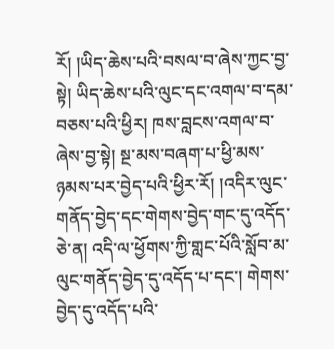རོ། །ཡིད་ཆེས་པའི་བསལ་བ་ཞེས་ཀྱང་བྱ་སྟེ། ཡིད་ཆེས་པའི་ལུང་དང་འགལ་བ་དམ་བཅས་པའི་ཕྱིར། ཁས་བླངས་འགལ་བ་ཞེས་བྱ་སྟེ། སྔ་མས་བཞག་པ་ཕྱི་མས་ཉམས་པར་བྱེད་པའི་ཕྱིར་རོ། །འདིར་ལུང་གནོད་བྱེད་དང་གེགས་བྱེད་གང་དུ་འདོད་ཅེ་ན། འདི་ལ་ཕྱོགས་ཀྱི་གླང་པོའི་སློབ་མ་ལུང་གནོད་བྱེད་དུ་འདོད་པ་དང་། གེགས་བྱེད་དུ་འདོད་པའི་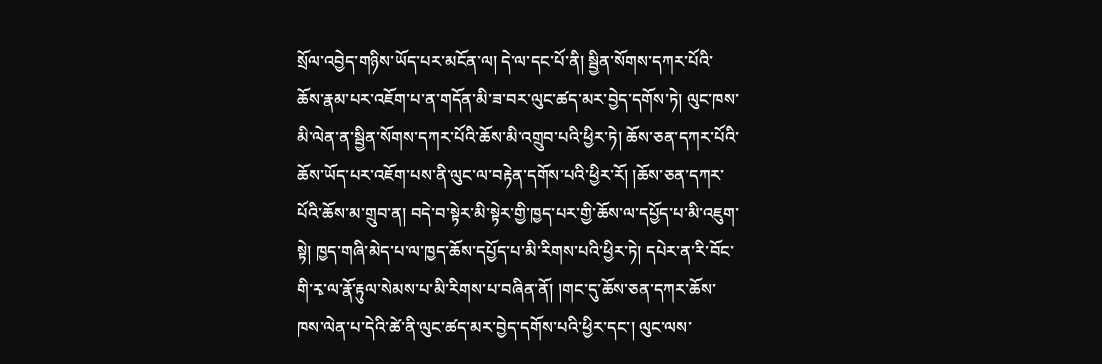སྲོལ་འབྱེད་གཉིས་ཡོད་པར་མངོན་ལ། དེ་ལ་དང་པོ་ནི། སྦྱིན་སོགས་དཀར་པོའི་ཆོས་རྣམ་པར་འཇོག་པ་ན་གདོན་མི་ཟ་བར་ལུང་ཚད་མར་བྱེད་དགོས་ཏེ། ལུང་ཁས་མི་ལེན་ན་སྦྱིན་སོགས་དཀར་པོའི་ཆོས་མི་འགྲུབ་པའི་ཕྱིར་ཏེ། ཆོས་ཅན་དཀར་པོའི་ཆོས་ཡོད་པར་འཇོག་པས་ནི་ལུང་ལ་བརྟེན་དགོས་པའི་ཕྱིར་རོ། །ཆོས་ཅན་དཀར་པོའི་ཆོས་མ་གྲུབ་ན། བདེ་བ་སྟེར་མི་སྟེར་གྱི་ཁྱད་པར་གྱི་ཆོས་ལ་དཔྱོད་པ་མི་འཇུག་སྟེ། ཁྱད་གཞི་མེད་པ་ལ་ཁྱད་ཆོས་དཔྱོད་པ་མི་རིགས་པའི་ཕྱིར་ཏེ། དཔེར་ན་རི་བོང་གི་རྭ་ལ་རྣོ་རྟུལ་སེམས་པ་མི་རིགས་པ་བཞིན་ནོ། །གང་དུ་ཆོས་ཅན་དཀར་ཆོས་ཁས་ལེན་པ་དེའི་ཚེ་ནི་ལུང་ཚད་མར་བྱེད་དགོས་པའི་ཕྱིར་དང་། ལུང་ལས་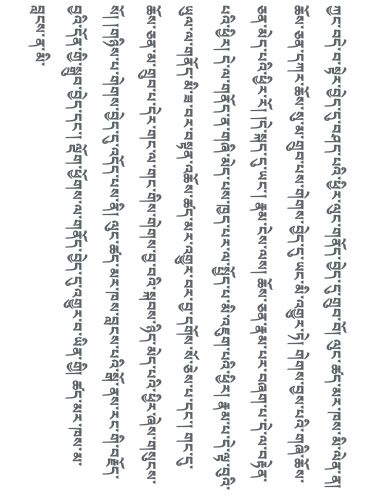ཀྱང་བདེ་བ་སྟེར་བྱེད་དུ་བཤད་པའི་ཕྱིར་ལུང་གནོད་བྱེད་དུ་གྲུབ་བོ། ལུང་ཚད་མར་ཁས་མི་ལེན་ན། ཆོས་ཅན་དཀར་ཆོས་སུ་མ་གྲུབ་པས་གེགས་བྱེད་དུ་ཡང་མི་འགྱུར་ཏེ། གེགས་བྱས་པའི་གཞི་ཆོས་ཅན་མེད་པའི་ཕྱིར་རོ། །དེ་སྐད་དུ་ཡང་། རྣམ་ངེས་ལས། ཆོས་ཅན་རྣམ་པར་བཞག་པ་དེ་ལ་བརྟེན་པའི་ཕྱིར། དེ་ལ་གནོད་ན་གཞི་མེད་པས་ཁྱད་པར་ལ་སྤྱོད་པ་མི་འཇུག་པའི་ཕྱིར། རྣམ་པ་དེ་ལྟ་བུའི་ཡུལ་ལ་གནོད་མི་ཟ་བར་བསྟན་འཆོས་ཚད་མར་འགྱུར་བར་བྱ་དགོས་སོ་ཅེས་པ་དང་། གང་དུ་ཆོས་ཅན་མ་གྲུབ་པ་དེར་གང་ལ་གང་གིས་གེགས་བྱ་བའི་སྐབས་ཉིད་མེད་པའི་ཕྱིར་ཞེས་གསུངས་སོ། །གཉིས་པ་གེགས་བྱེད་དུ་འདོད་པས་ནི། ལུང་ཚད་མར་ཁས་བླངས་པའི་སྒོ་ནས་རང་གི་བརྗོད་བྱའི་དོན་གྱི་སྒྲུབ་བྱེད་དང་། ལྡོག་ཕྱོགས་ལ་གནོད་བྱེད་དུ་འགྱུར་བ་ཡིན་གྱི། ཚད་མར་ཁས་མ་བླངས་ན་མི་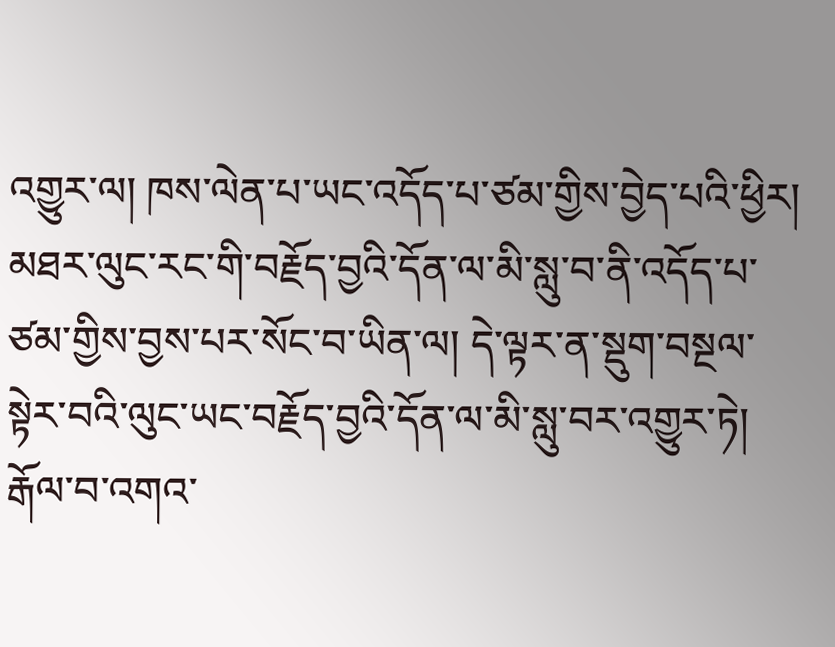འགྱུར་ལ། ཁས་ལེན་པ་ཡང་འདོད་པ་ཙམ་གྱིས་བྱེད་པའི་ཕྱིར། མཐར་ལུང་རང་གི་བརྗོད་བྱའི་དོན་ལ་མི་སླུ་བ་ནི་འདོད་པ་ཙམ་གྱིས་བྱས་པར་སོང་བ་ཡིན་ལ། དེ་ལྟར་ན་སྡུག་བསྔལ་སྟེར་བའི་ལུང་ཡང་བརྗོད་བྱའི་དོན་ལ་མི་སླུ་བར་འགྱུར་ཏེ། རྒོལ་བ་འགའ་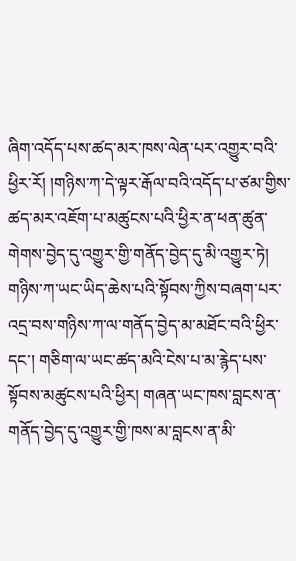ཞིག་འདོད་པས་ཚད་མར་ཁས་ལེན་པར་འགྱུར་བའི་ཕྱིར་རོ། །གཉིས་ཀ་དེ་ལྟར་རྒོལ་བའི་འདོད་པ་ཙམ་གྱིས་ཚད་མར་འཇོག་པ་མཚུངས་པའི་ཕྱིར་ན་ཕན་ཚུན་གེགས་བྱེད་དུ་འགྱུར་གྱི་གནོད་བྱེད་དུ་མི་འགྱུར་ཏེ། གཉིས་ཀ་ཡང་ཡིད་ཆེས་པའི་སྟོབས་ཀྱིས་བཞག་པར་འདྲ་བས་གཉིས་ཀ་ལ་གནོད་བྱེད་མ་མཐོང་བའི་ཕྱིར་དང་། གཅིག་ལ་ཡང་ཚད་མའི་ངེས་པ་མ་རྙེད་པས་སྟོབས་མཚུངས་པའི་ཕྱིར། གཞན་ཡང་ཁས་བླངས་ན་གནོད་བྱེད་དུ་འགྱུར་གྱི་ཁས་མ་བླངས་ན་མི་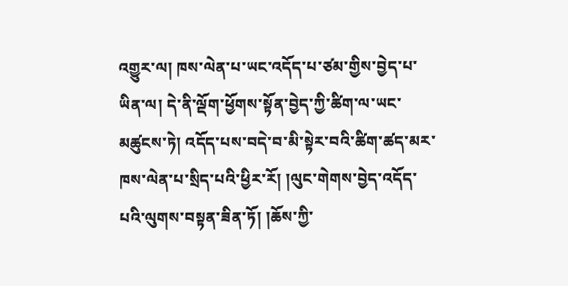འགྱུར་ལ། ཁས་ལེན་པ་ཡང་འདོད་པ་ཙམ་གྱིས་བྱེད་པ་ཡིན་ལ། དེ་ནི་ལྡོག་ཕྱོགས་སྟོན་བྱེད་ཀྱི་ཚིག་ལ་ཡང་མཚུངས་ཏེ། འདོད་པས་བདེ་བ་མི་སྟེར་བའི་ཚིག་ཚད་མར་ཁས་ལེན་པ་སྲིད་པའི་ཕྱིར་རོ། །ལུང་གེགས་བྱེད་འདོད་པའི་ལུགས་བསྟན་ཟིན་ཏོ། །ཆོས་ཀྱི་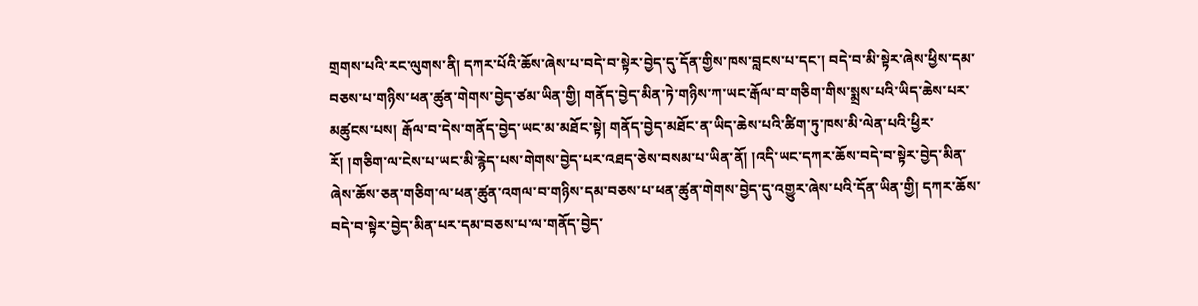གྲགས་པའི་རང་ལུགས་ནི། དཀར་པོའི་ཆོས་ཞེས་པ་བདེ་བ་སྟེར་བྱེད་དུ་དོན་གྱིས་ཁས་བླངས་པ་དང་། བདེ་བ་མི་སྟེར་ཞེས་ཕྱིས་དམ་བཅས་པ་གཉིས་ཕན་ཚུན་གེགས་བྱེད་ཙམ་ཡིན་གྱི། གནོད་བྱེད་མིན་ཏེ་གཉིས་ཀ་ཡང་རྒོལ་བ་གཅིག་གིས་སྨྲས་པའི་ཡིད་ཆེས་པར་མཚུངས་པས། རྒོལ་བ་དེས་གནོད་བྱེད་ཡང་མ་མཐོང་སྟེ། གནོད་བྱེད་མཐོང་ན་ཡིད་ཆེས་པའི་ཚིག་ཏུ་ཁས་མི་ལེན་པའི་ཕྱིར་རོ། །གཅིག་ལ་ངེས་པ་ཡང་མི་རྙེད་པས་གེགས་བྱེད་པར་འཐད་ཅེས་བསམ་པ་ཡིན་ནོ། །འདི་ཡང་དཀར་ཆོས་བདེ་བ་སྟེར་བྱེད་མིན་ཞེས་ཆོས་ཅན་གཅིག་ལ་ཕན་ཚུན་འགལ་བ་གཉིས་དམ་བཅས་པ་ཕན་ཚུན་གེགས་བྱེད་དུ་འགྱུར་ཞེས་པའི་དོན་ཡིན་གྱི། དཀར་ཆོས་བདེ་བ་སྟེར་བྱེད་མིན་པར་དམ་བཅས་པ་ལ་གནོད་བྱེད་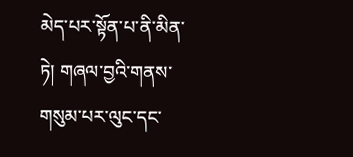མེད་པར་སྟོན་པ་ནི་མིན་ཏེ། གཞལ་བྱའི་གནས་གསུམ་པར་ལུང་དང་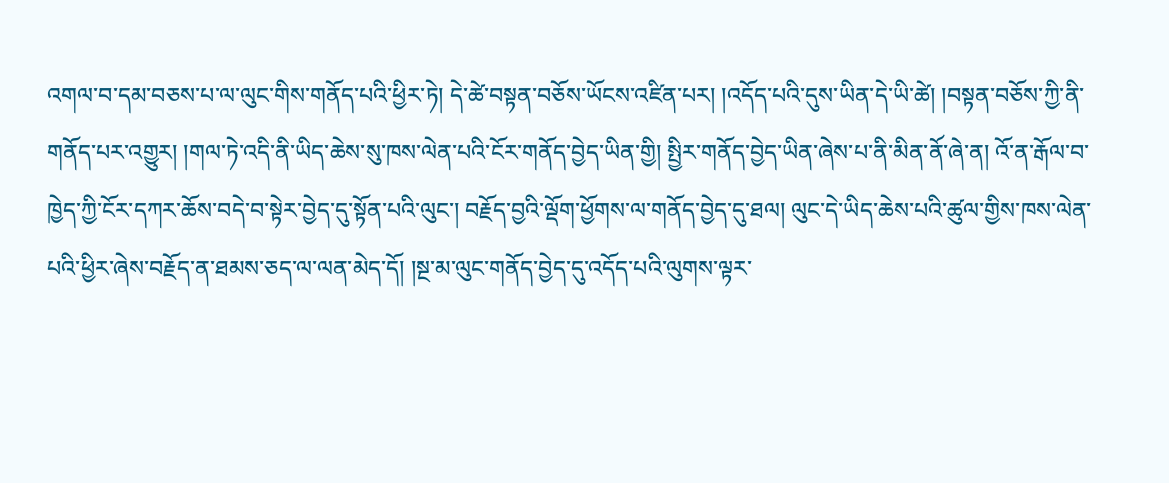འགལ་བ་དམ་བཅས་པ་ལ་ལུང་གིས་གནོད་པའི་ཕྱིར་ཏེ། དེ་ཚེ་བསྟན་བཅོས་ཡོངས་འཛིན་པར། །འདོད་པའི་དུས་ཡིན་དེ་ཡི་ཚེ། །བསྟན་བཅོས་ཀྱི་ནི་གནོད་པར་འགྱུར། །གལ་ཏེ་འདི་ནི་ཡིད་ཆེས་སུ་ཁས་ལེན་པའི་ངོར་གནོད་བྱེད་ཡིན་གྱི། སྤྱིར་གནོད་བྱེད་ཡིན་ཞེས་པ་ནི་མིན་ནོ་ཞེ་ན། འོ་ན་རྒོལ་བ་ཁྱེད་ཀྱི་ངོར་དཀར་ཆོས་བདེ་བ་སྟེར་བྱེད་དུ་སྟོན་པའི་ལུང་། བརྗོད་བྱའི་ལྡོག་ཕྱོགས་ལ་གནོད་བྱེད་དུ་ཐལ། ལུང་དེ་ཡིད་ཆེས་པའི་ཚུལ་གྱིས་ཁས་ལེན་པའི་ཕྱིར་ཞེས་བརྗོད་ན་ཐམས་ཅད་ལ་ལན་མེད་དོ། །སྔ་མ་ལུང་གནོད་བྱེད་དུ་འདོད་པའི་ལུགས་ལྟར་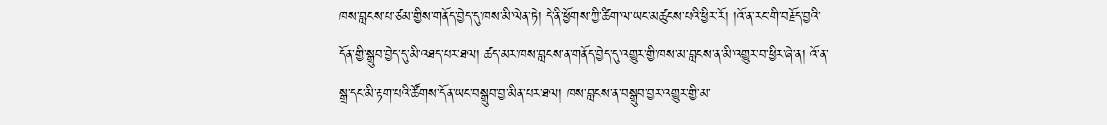ཁས་བླངས་པ་ཙམ་གྱིས་གནོད་བྱེད་དུ་ཁས་མི་ལེན་ཏེ། དེ་ནི་ཕྱོགས་ཀྱི་ཚིག་ལ་ཡང་མཚུངས་པའི་ཕྱིར་རོ། །འོ་ན་རང་གི་བརྗོད་བྱའི་དོན་གྱི་སྒྲུབ་བྱེད་དུ་མི་འཐད་པར་ཐལ། ཚད་མར་ཁས་བླངས་ན་གནོད་བྱེད་དུ་འགྱུར་གྱི་ཁས་མ་བླངས་ན་མི་འགྱུར་བ་ཕྱིར་ཞེ་ན། འོ་ན་སྒྲ་དང་མི་རྟག་པའི་ཚོགས་དོན་ཡང་བསྒྲུབ་བྱ་མིན་པར་ཐལ། ཁས་བླངས་ན་བསྒྲུབ་བྱར་འགྱུར་གྱི་མ་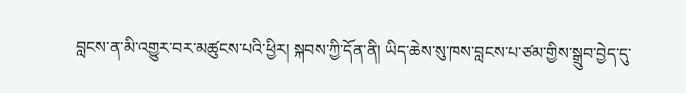བླངས་ན་མི་འགྱུར་བར་མཚུངས་པའི་ཕྱིར། སྐབས་ཀྱི་དོན་ནི། ཡིད་ཆེས་སུ་ཁས་བླངས་པ་ཙམ་གྱིས་སྒྲུབ་བྱེད་དུ་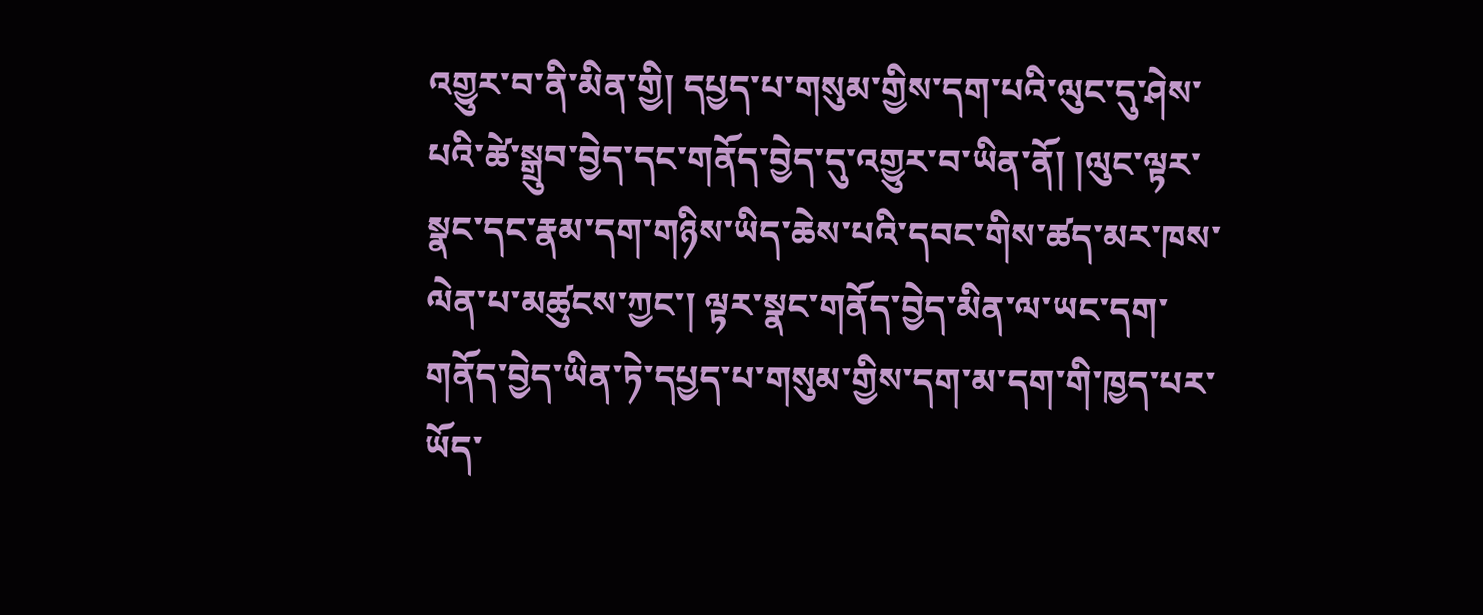འགྱུར་བ་ནི་མིན་གྱི། དཔྱད་པ་གསུམ་གྱིས་དག་པའི་ལུང་དུ་ཤེས་པའི་ཚེ་སྒྲུབ་བྱེད་དང་གནོད་བྱེད་དུ་འགྱུར་བ་ཡིན་ནོ། །ལུང་ལྟར་སྣང་དང་རྣམ་དག་གཉིས་ཡིད་ཆེས་པའི་དབང་གིས་ཚད་མར་ཁས་ལེན་པ་མཚུངས་ཀྱང་། ལྟར་སྣང་གནོད་བྱེད་མིན་ལ་ཡང་དག་གནོད་བྱེད་ཡིན་ཏེ་དཔྱད་པ་གསུམ་གྱིས་དག་མ་དག་གི་ཁྱད་པར་ཡོད་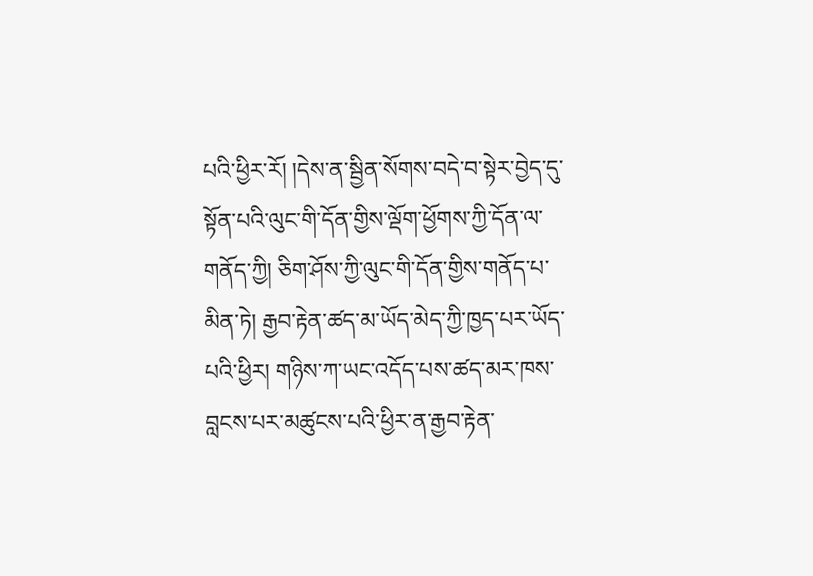པའི་ཕྱིར་རོ། །དེས་ན་སྦྱིན་སོགས་བདེ་བ་སྟེར་བྱེད་དུ་སྟོན་པའི་ལུང་གི་དོན་གྱིས་ལྡོག་ཕྱོགས་ཀྱི་དོན་ལ་གནོད་ཀྱི། ཅིག་ཤོས་ཀྱི་ལུང་གི་དོན་གྱིས་གནོད་པ་མིན་ཏེ། རྒྱབ་རྟེན་ཚད་མ་ཡོད་མེད་ཀྱི་ཁྱད་པར་ཡོད་པའི་ཕྱིར། གཉིས་ཀ་ཡང་འདོད་པས་ཚད་མར་ཁས་བླངས་པར་མཚུངས་པའི་ཕྱིར་ན་རྒྱབ་རྟེན་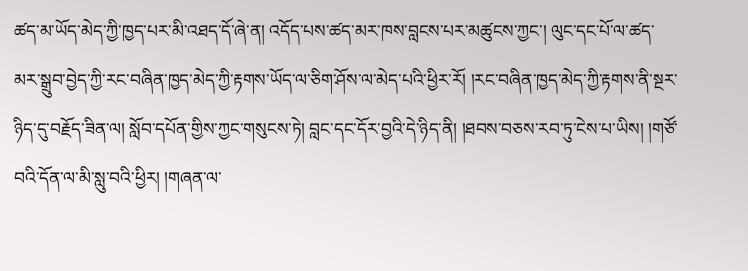ཚད་མ་ཡོད་མེད་ཀྱི་ཁྱད་པར་མི་འཐད་དོ་ཞེ་ན། འདོད་པས་ཚད་མར་ཁས་བླངས་པར་མཚུངས་ཀྱང་། ལུང་དང་པོ་ལ་ཚད་མར་སྒྲུབ་བྱེད་ཀྱི་རང་བཞིན་ཁྱད་མེད་ཀྱི་རྟགས་ཡོད་ལ་ཅིག་ཤོས་ལ་མེད་པའི་ཕྱིར་རོ། །རང་བཞིན་ཁྱད་མེད་ཀྱི་རྟགས་ནི་སྔར་ཉིད་དུ་བརྗོད་ཟིན་ལ། སློབ་དཔོན་གྱིས་ཀྱང་གསུངས་ཏེ། བླང་དང་དོར་བྱའི་དེ་ཉིད་ནི། །ཐབས་བཅས་རབ་ཏུ་ངེས་པ་ཡིས། །གཙོ་བའི་དོན་ལ་མི་སླུ་བའི་ཕྱིར། །གཞན་ལ་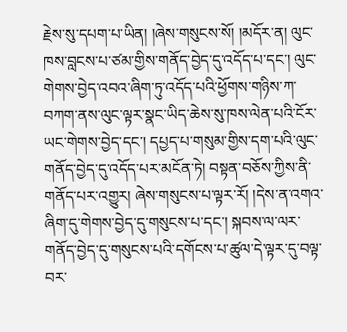རྗེས་སུ་དཔག་པ་ཡིན། །ཞེས་གསུངས་སོ། །མདོར་ན། ལུང་ཁས་བླངས་པ་ཙམ་གྱིས་གནོད་བྱེད་དུ་འདོད་པ་དང་། ལུང་གེགས་བྱེད་འབའ་ཞིག་ཏུ་འདོད་པའི་ཕྱོགས་གཉིས་ཀ་བཀག་ནས་ལུང་ལྟར་སྣང་ཡིད་ཆེས་སུ་ཁས་ལེན་པའི་ངོར་ཡང་གེགས་བྱེད་དང་། དཔྱད་པ་གསུམ་གྱིས་དག་པའི་ལུང་གནོད་བྱེད་དུ་འདོད་པར་མངོན་ཏེ། བསྟན་བཅོས་ཀྱིས་ནི་གནོད་པར་འགྱུར། ཞེས་གསུངས་པ་ལྟར་རོ། །དེས་ན་འགའ་ཞིག་དུ་གེགས་བྱེད་དུ་གསུངས་པ་དང་། སྐབས་ལ་ལར་གནོད་བྱེད་དུ་གསུངས་པའི་དགོངས་པ་ཚུལ་དེ་ལྟར་དུ་བལྟ་བར་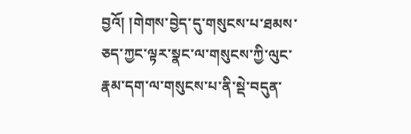བྱའོ། །གེགས་བྱེད་དུ་གསུངས་པ་ཐམས་ཅད་ཀྱང་ལྟར་སྣང་ལ་གསུངས་ཀྱི་ལུང་རྣམ་དག་ལ་གསུངས་པ་ནི་སྡེ་བདུན་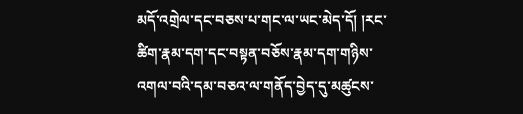མདོ་འགྲེལ་དང་བཅས་པ་གང་ལ་ཡང་མེད་དོ། །རང་ཚིག་རྣམ་དག་དང་བསྟན་བཅོས་རྣམ་དག་གཉིས་འགལ་བའི་དམ་བཅའ་ལ་གནོད་བྱེད་དུ་མཚུངས་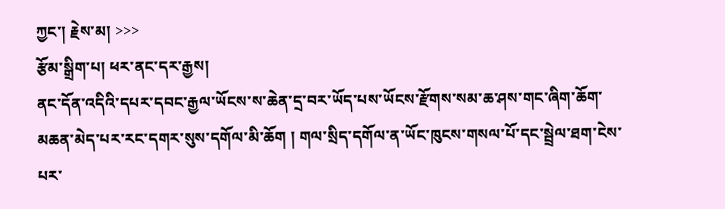ཀྱང་། རྗེས་མ། >>>
རྩོམ་སྒྲིག་པ། ཕར་ནང་དར་རྒྱས།
ནང་དོན་འདིའི་དཔར་དབང་རྒྱལ་ཡོངས་ས་ཆེན་དྲ་བར་ཡོད་པས་ཡོངས་རྫོགས་སམ་ཆ་ཤས་གང་ཞིག་ཆོག་མཆན་མེད་པར་རང་དགར་སུས་དགོལ་མི་ཆོག ། གལ་སྲིད་དགོལ་ན་ཡོང་ཁུངས་གསལ་པོ་དང་སྦྲེལ་ཐག་ངེས་པར་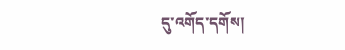དུ་འགོད་དགོས།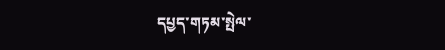དཔྱད་གཏམ་སྤེལ་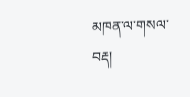མཁན་ལ་གསལ་བརྡ།